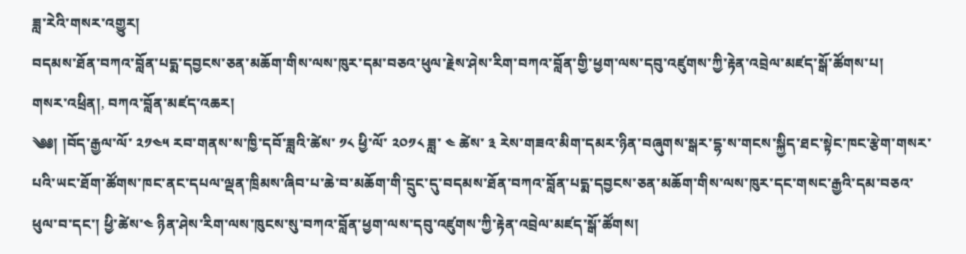ཟླ་རེའི་གསར་འགྱུར།
བདམས་ཐོན་བཀའ་བློན་པདྨ་དབྱངས་ཅན་མཆོག་གིས་ལས་ཁུར་དམ་བཅའ་ཕུལ་རྗེས་ཤེས་རིག་བཀའ་བློན་གྱི་ཕྱག་ལས་དབུ་འཛུགས་ཀྱི་རྟེན་འབྲེལ་མཛད་སྒོ་ཚོགས་པ།
གསར་འཕྲིན།, བཀའ་བློན་མཛད་འཆར།
༄༅། །བོད་རྒྱལ་ལོ་ ༢༡༤༥ རབ་གནས་ས་ཁྱི་དབོ་ཟླའི་ཚེས་ ༡༨ ཕྱི་ལོ་ ༢༠༡༨ ཟླ་ ༤ ཚེས་ ༣ རེས་གཟའ་མིག་དམར་ཉིན་བཞུགས་སྒར་དྷ་ས་གངས་སྐྱིད་ཐང་སྟེང་ཁང་རྩེག་གསར་པའི་ཡང་ཐོག་ཚོགས་ཁང་ནང་དཔལ་ལྡན་ཁྲིམས་ཞིབ་པ་ཆེ་བ་མཆོག་གི་དྲུང་དུ་བདམས་ཐོན་བཀའ་བློན་པདྨ་དབྱངས་ཅན་མཆོག་གིས་ལས་ཁུར་དང་གསང་རྒྱའི་དམ་བཅའ་ཕུལ་བ་དང་། ཕྱི་ཚེས་༤ ཉིན་ཤེས་རིག་ལས་ཁུངས་སུ་བཀའ་བློན་ཕྱག་ལས་དབུ་འཛུགས་ཀྱི་རྟེན་འབྲེལ་མཛད་སྒོ་ཚོགས།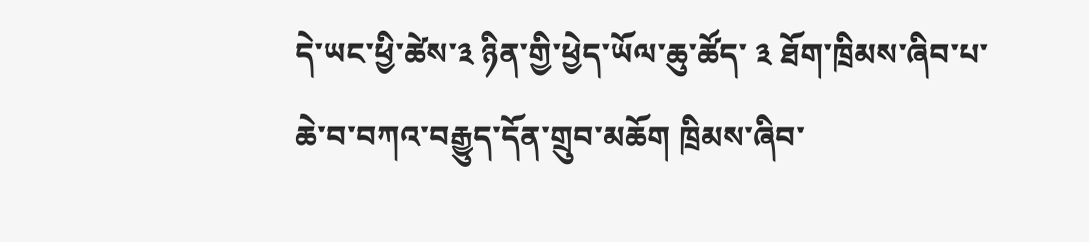དེ་ཡང་ཕྱི་ཚེས་༣ ཉིན་གྱི་ཕྱེད་ཡོལ་ཆུ་ཚོད་ ༣ ཐོག་ཁྲིམས་ཞིབ་པ་ཆེ་བ་བཀའ་བརྒྱུད་དོན་གྲུབ་མཆོག ཁྲིམས་ཞིབ་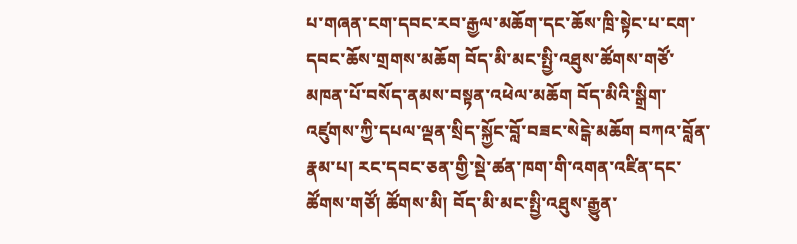པ་གཞན་ངག་དབང་རབ་རྒྱལ་མཆོག་དང་ཆོས་ཁྲི་སྟེང་པ་ངག་དབང་ཆོས་གྲགས་མཆོག བོད་མི་མང་སྤྱི་འཐུས་ཚོགས་གཙོ་མཁན་པོ་བསོད་ནམས་བསྟན་འཕེལ་མཆོག བོད་མིའི་སྒྲིག་འཛུགས་ཀྱི་དཔལ་ལྡན་སྲིད་སྐྱོང་བློ་བཟང་སེངྒེ་མཆོག བཀའ་བློན་རྣམ་པ། རང་དབང་ཅན་གྱི་སྡེ་ཚན་ཁག་གི་འགན་འཛིན་དང་ཚོགས་གཙོ། ཚོགས་མི། བོད་མི་མང་སྤྱི་འཐུས་རྒྱུན་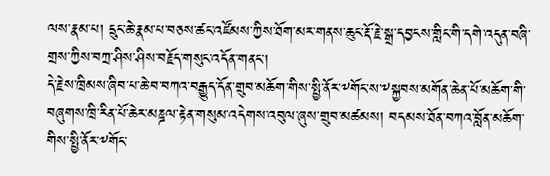ལས་རྣམ་པ། དྲུང་ཆེ་རྣམ་པ་བཅས་ཚང་འཛོམས་ཀྱིས་ཐོག་མར་གནས་ཆུང་རྡོ་རྗེ་སྒྲ་དབྱངས་གླིང་གི་དགེ་འདུན་བཞི་གྲས་ཀྱིས་བཀྲ་ཤིས་ཤིས་བརྗོད་གསུང་འདོན་གནང་།
དེ་རྗེས་ཁྲིམས་ཞིབ་པ་ཆེ་བ་བཀའ་བརྒྱུད་དོན་གྲུབ་མཆོག་གིས་སྤྱི་ནོར་༸གོང་ས་༸སྐྱབས་མགོན་ཆེན་པོ་མཆོག་གི་བཞུགས་ཁྲི་རིན་པོ་ཆེར་མཎྜལ་རྟེན་གསུམ་འདེགས་འབུལ་ཞུས་གྲུབ་མཚམས། བདམས་ཐོན་བཀའ་བློན་མཆོག་གིས་སྤྱི་ནོར་༸གོང་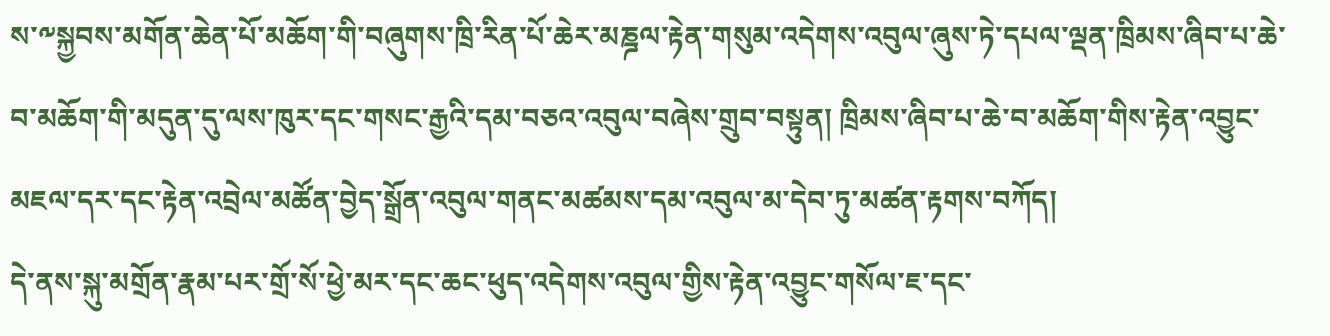ས་༸སྐྱབས་མགོན་ཆེན་པོ་མཆོག་གི་བཞུགས་ཁྲི་རིན་པོ་ཆེར་མཎྜལ་རྟེན་གསུམ་འདེགས་འབུལ་ཞུས་ཏེ་དཔལ་ལྡན་ཁྲིམས་ཞིབ་པ་ཆེ་བ་མཆོག་གི་མདུན་དུ་ལས་ཁུར་དང་གསང་རྒྱའི་དམ་བཅའ་འབུལ་བཞེས་གྲུབ་བསྟུན། ཁྲིམས་ཞིབ་པ་ཆེ་བ་མཆོག་གིས་རྟེན་འབྱུང་མཇལ་དར་དང་རྟེན་འབྲེལ་མཚོན་བྱེད་སྒྲོན་འབུལ་གནང་མཚམས་དམ་འབུལ་མ་དེབ་ཏུ་མཚན་རྟགས་བཀོད།
དེ་ནས་སྐུ་མགྲོན་རྣམ་པར་གྲོ་སོ་ཕྱེ་མར་དང་ཆང་ཕུད་འདེགས་འབུལ་གྱིས་རྟེན་འབྱུང་གསོལ་ཇ་དང་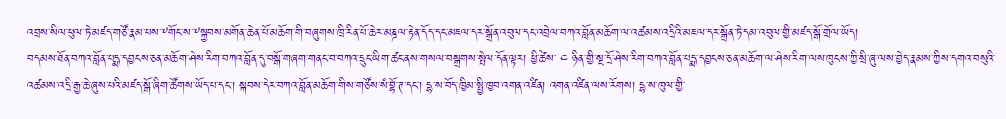འབྲས་སིལ་ཕུལ་ཏེ་མཛད་གཙོ་རྣམ་པས་༸གོང་ས་༸སྐྱབས་མགོན་ཆེན་པོ་མཆོག་གི་བཞུགས་ཁྲི་རིན་པོ་ཆེར་མཎྜལ་རྟེན་དོད་དང་མཇལ་དར་སྒྲོན་འབུལ་དང་འབྲེལ་བཀའ་བློན་མཆོག་ལ་འཚམས་འདྲིའི་མཇལ་དར་སྒྲོན་ཏེ་དམ་འབུལ་གྱི་མཛད་སྒོ་གྲོལ་ཡོད།
བདམས་ཐོན་བཀའ་བློན་པདྨ་དབྱངས་ཅན་མཆོག་ཤེས་རིག་བཀའ་བློན་དུ་བསྒོ་གཞག་གནང་བ་བཀའ་དྲུང་ཡིག་ཚང་ནས་གསལ་བསྒྲགས་སྤེལ་དོན་ལྟར། ཕྱི་ཚེས་ ༤ ཉིན་གྱི་སྔ་དྲོ་ཤེས་རིག་བཀའ་བློན་པདྨ་དབྱངས་ཅན་མཆོག་ལ་ཤེས་རིག་ལས་ཁུངས་ཀྱི་སྲི་ཞུ་ལས་བྱེད་རྣམས་ཀྱིས་དགའ་བསུའི་འཚམས་འདྲི་རྒྱ་ཆེ་ཞུས་པའི་མཛད་སྒོ་ཞིག་ཚོགས་ཡོད་པ་དང་། སྐབས་དེར་བཀའ་བློན་མཆོག་གིས་གཙོས་སཾ་བྷོ་ཊ་དང་། དྷ་ས་བོད་ཁྱིམ་སྤྱི་ཁྱབ་འགན་འཛིན། འགན་འཛིན་ལས་རོགས། དྷ་ས་ཁུལ་གྱི་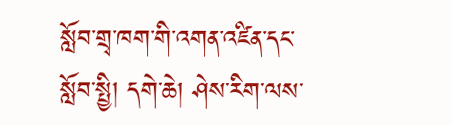སློབ་གྲྭ་ཁག་གི་འགན་འཛིན་དང་སློབ་སྤྱི། དགེ་ཆེ། ཤེས་རིག་ལས་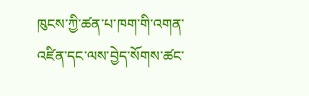ཁུངས་ཀྱི་ཚན་པ་ཁག་གི་འགན་འཛིན་དང་ལས་བྱེད་སོགས་ཚང་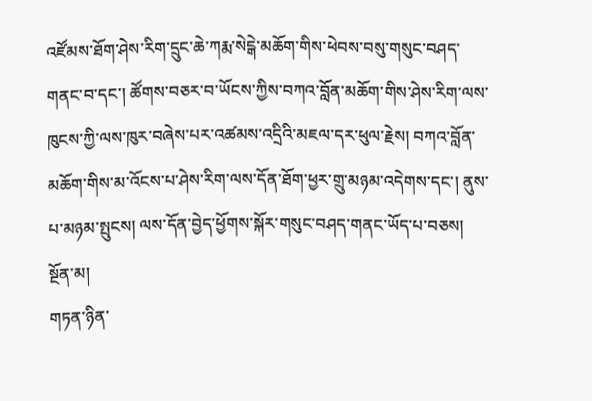འཛོམས་ཐོག་ཤེས་རིག་དྲུང་ཆེ་ཀརྨ་སེངྒེ་མཆོག་གིས་ཕེབས་བསུ་གསུང་བཤད་གནང་བ་དང་། ཚོགས་བཅར་བ་ཡོངས་ཀྱིས་བཀའ་བློན་མཆོག་གིས་ཤེས་རིག་ལས་ཁུངས་ཀྱི་ལས་ཁུར་བཞེས་པར་འཚམས་འདྲིའི་མཇལ་དར་ཕུལ་རྗེས། བཀའ་བློན་མཆོག་གིས་མ་འོངས་པ་ཤེས་རིག་ལས་དོན་ཐོག་ཕྱར་གྲུ་མཉམ་འདེགས་དང་། ནུས་པ་མཉམ་སྤུངས། ལས་དོན་བྱེད་ཕྱོགས་སྐོར་གསུང་བཤད་གནང་ཡོད་པ་བཅས།
སྔོན་མ།
གཏན་ཉིན་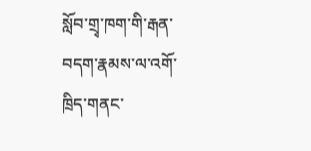སློབ་གྲྭ་ཁག་གི་རྒན་བདག་རྣམས་ལ་འགོ་ཁྲིད་གནང་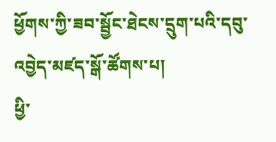ཕྱོགས་ཀྱི་ཟབ་སྦྱོང་ཐེངས་དྲུག་པའི་དབུ་འབྱེད་མཛད་སྒོ་ཚོགས་པ།
ཕྱི་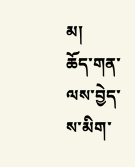མ།
ཆོད་གན་ལས་བྱེད་ས་མིག་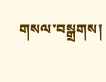གསལ་བསྒྲགས།